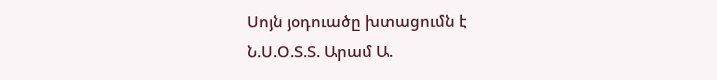Սոյն յօդուածը խտացումն է Ն.Ս.Օ.Տ.Տ. Արամ Ա.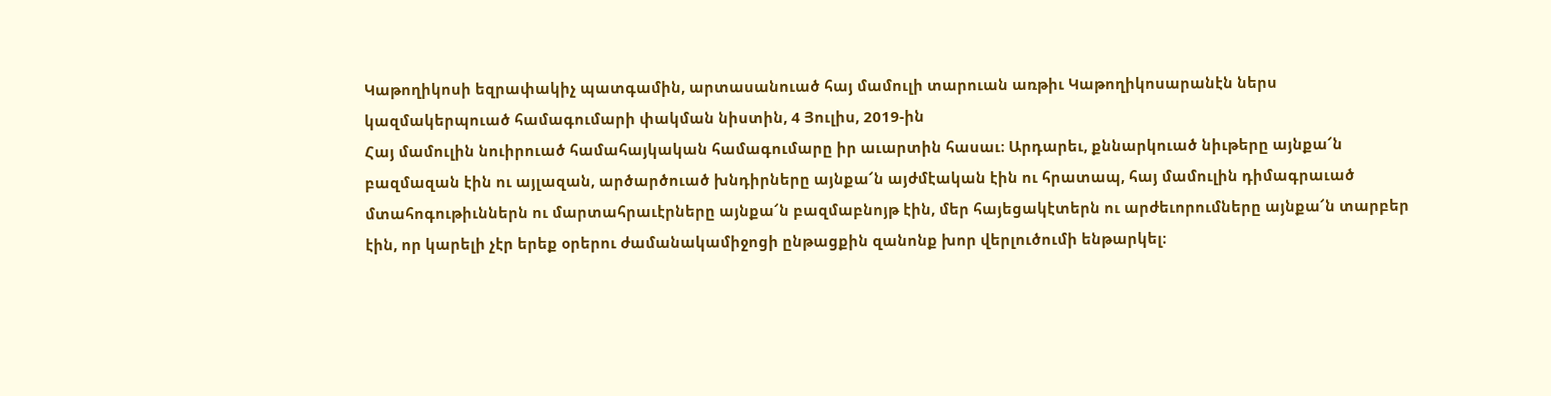Կաթողիկոսի եզրափակիչ պատգամին, արտասանուած հայ մամուլի տարուան առթիւ Կաթողիկոսարանէն ներս կազմակերպուած համագումարի փակման նիստին, 4 Յուլիս, 2019-ին
Հայ մամուլին նուիրուած համահայկական համագումարը իր աւարտին հասաւ։ Արդարեւ, քննարկուած նիւթերը այնքա՜ն բազմազան էին ու այլազան, արծարծուած խնդիրները այնքա՜ն այժմէական էին ու հրատապ, հայ մամուլին դիմագրաւած մտահոգութիւններն ու մարտահրաւէրները այնքա՜ն բազմաբնոյթ էին, մեր հայեցակէտերն ու արժեւորումները այնքա՜ն տարբեր էին, որ կարելի չէր երեք օրերու ժամանակամիջոցի ընթացքին զանոնք խոր վերլուծումի ենթարկել։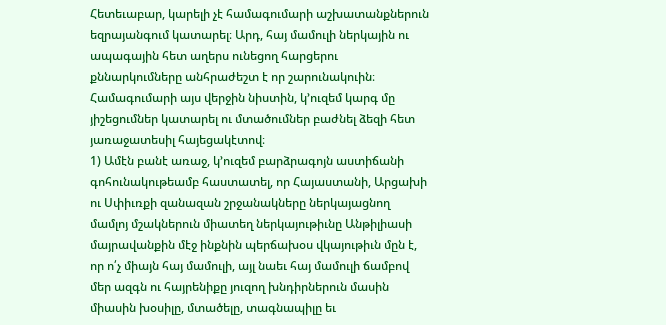Հետեւաբար, կարելի չէ համագումարի աշխատանքներուն եզրայանգում կատարել։ Արդ, հայ մամուլի ներկային ու ապագային հետ աղերս ունեցող հարցերու քննարկումները անհրաժեշտ է որ շարունակուին։ Համագումարի այս վերջին նիստին, կ’ուզեմ կարգ մը յիշեցումներ կատարել ու մտածումներ բաժնել ձեզի հետ յառաջատեսիլ հայեցակէտով։
1) Ամէն բանէ առաջ, կ’ուզեմ բարձրագոյն աստիճանի գոհունակութեամբ հաստատել, որ Հայաստանի, Արցախի ու Սփիւռքի զանազան շրջանակները ներկայացնող մամլոյ մշակներուն միատեղ ներկայութիւնը Անթիլիասի մայրավանքին մէջ ինքնին պերճախօս վկայութիւն մըն է, որ ո՛չ միայն հայ մամուլի, այլ նաեւ հայ մամուլի ճամբով մեր ազգն ու հայրենիքը յուզող խնդիրներուն մասին միասին խօսիլը, մտածելը, տագնապիլը եւ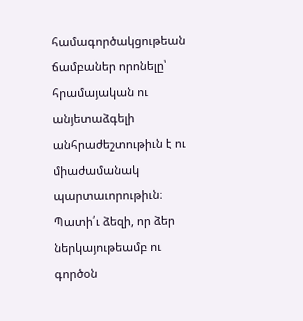համագործակցութեան ճամբաներ որոնելը՝ հրամայական ու անյետաձգելի անհրաժեշտութիւն է ու միաժամանակ պարտաւորութիւն։ Պատի՛ւ ձեզի, որ ձեր ներկայութեամբ ու գործօն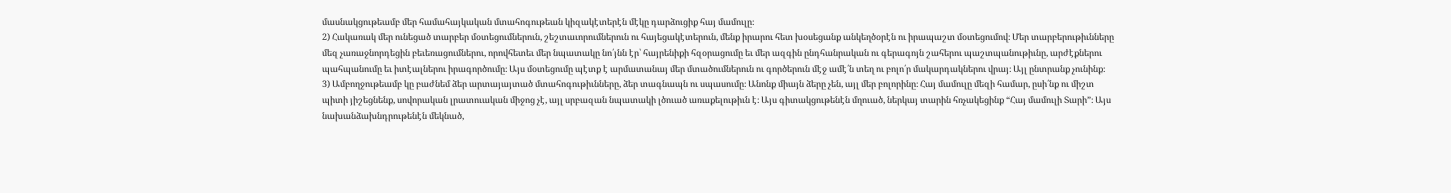մասնակցութեամբ մեր համահայկական մտահոգութեան կիզակէտերէն մէկը դարձուցիք հայ մամուլը։
2) Հակառակ մեր ունեցած տարբեր մօտեցումներուն, շեշտաւորումներուն ու հայեցակէտերուն, մենք իրարու հետ խօսեցանք անկեղծօրէն ու իրապաշտ մօտեցումով։ Մեր տարբերութիւնները մեզ չառաջնորդեցին բեւեռացումներու, որովհետեւ մեր նպատակը նո՛յնն էր՝ հայրենիքի հզօրացումը եւ մեր ազգին ընդհանրական ու գերագոյն շահերու պաշտպանութիւնը, արժէքներու պահպանումը եւ իտէալներու իրագործումը։ Այս մօտեցումը պէտք է արմատանայ մեր մտածումներուն ու գործերուն մէջ ամէ՛ն տեղ ու բոլո՛ր մակարդակներու վրայ։ Այլ ընտրանք չունինք։
3) Ամբողջութեամբ կը բաժնեմ ձեր արտայայտած մտահոգութիւնները, ձեր տագնապն ու սպասումը։ Անոնք միայն ձերը չեն, այլ մեր բոլորինը։ Հայ մամուլը մեզի համար, ըսի՛նք ու միշտ պիտի յիշեցնենք, սովորական լրատուական միջոց չէ, այլ սրբազան նպատակի լծուած առաքելութիւն է։ Այս գիտակցութենէն մղուած, ներկայ տարին հռչակեցինք “Հայ մամուլի Տարի”։ Այս նախանձախնդրութենէն մեկնած,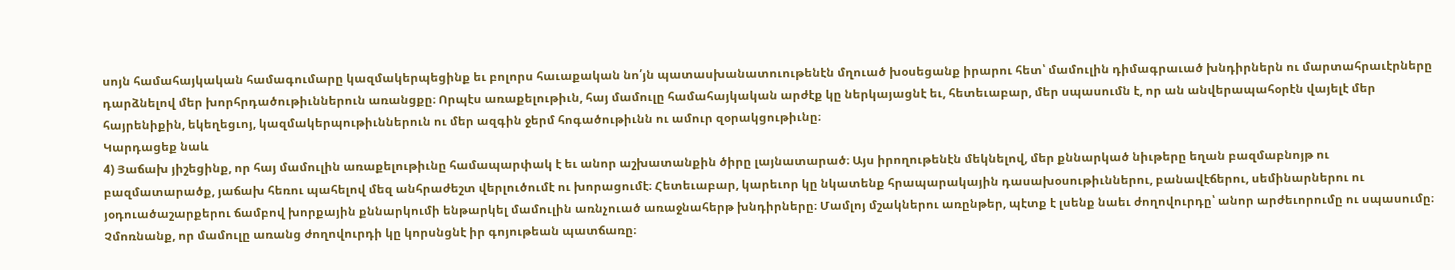սոյն համահայկական համագումարը կազմակերպեցինք եւ բոլորս հաւաքական նո՛յն պատասխանատուութենէն մղուած խօսեցանք իրարու հետ՝ մամուլին դիմագրաւած խնդիրներն ու մարտահրաւէրները դարձնելով մեր խորհրդածութիւններուն առանցքը։ Որպէս առաքելութիւն, հայ մամուլը համահայկական արժէք կը ներկայացնէ եւ, հետեւաբար, մեր սպասումն է, որ ան անվերապահօրէն վայելէ մեր հայրենիքին, եկեղեցւոյ, կազմակերպութիւններուն ու մեր ազգին ջերմ հոգածութիւնն ու ամուր զօրակցութիւնը։
Կարդացեք նաև
4) Յաճախ յիշեցինք, որ հայ մամուլին առաքելութիւնը համապարփակ է եւ անոր աշխատանքին ծիրը լայնատարած։ Այս իրողութենէն մեկնելով, մեր քննարկած նիւթերը եղան բազմաբնոյթ ու բազմատարածք, յաճախ հեռու պահելով մեզ անհրաժեշտ վերլուծումէ ու խորացումէ։ Հետեւաբար, կարեւոր կը նկատենք հրապարակային դասախօսութիւններու, բանավէճերու, սեմինարներու ու յօդուածաշարքերու ճամբով խորքային քննարկումի ենթարկել մամուլին առնչուած առաջնահերթ խնդիրները։ Մամլոյ մշակներու առընթեր, պէտք է լսենք նաեւ ժողովուրդը՝ անոր արժեւորումը ու սպասումը։ Չմոռնանք, որ մամուլը առանց ժողովուրդի կը կորսնցնէ իր գոյութեան պատճառը։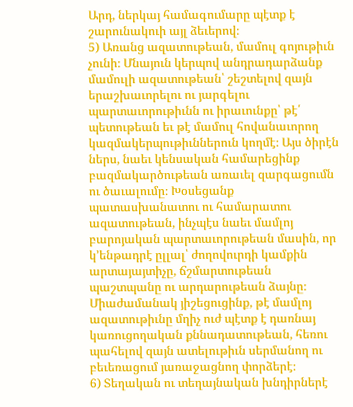Արդ, ներկայ համագումարը պէտք է շարունակուի այլ ձեւերով։
5) Առանց ազատութեան, մամուլ գոյութիւն չունի։ Մնայուն կերպով անդրադարձանք մամուլի ազատութեան՝ շեշտելով զայն երաշխաւորելու ու յարգելու պարտաւորութիւնն ու իրաւունքը՝ թէ՛ պետութեան եւ թէ մամուլ հովանաւորող կազմակերպութիւններուն կողմէ։ Այս ծիրէն ներս, նաեւ կենսական համարեցինք բազմակարծութեան առաւել զարգացումն ու ծաւալումը։ Խօսեցանք պատասխանատու ու համարատու ազատութեան, ինչպէս նաեւ մամլոյ բարոյական պարտաւորութեան մասին, որ կ’ենթադրէ ըլլալ՝ ժողովուրդի կամքին արտայայտիչը, ճշմարտութեան պաշտպանը ու արդարութեան ձայնը։ Միաժամանակ յիշեցուցինք, թէ մամլոյ ազատութիւնը մղիչ ուժ պէտք է դառնայ կառուցողական քննադատութեան, հեռու պահելով զայն ատելութիւն սերմանող ու բեւեռացում յառաջացնող փորձերէ։
6) Տեղական ու տեղայնական խնդիրներէ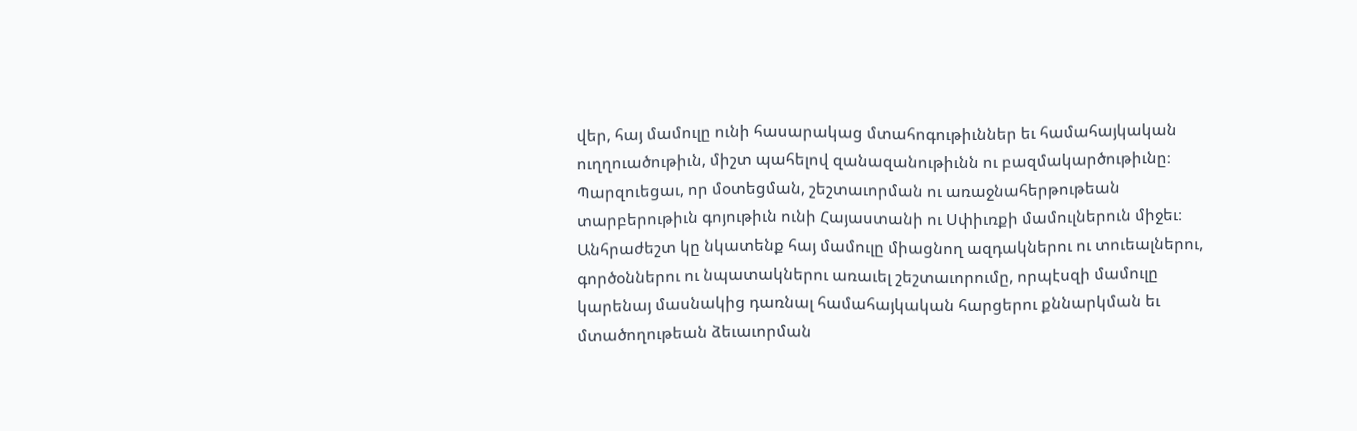վեր, հայ մամուլը ունի հասարակաց մտահոգութիւններ եւ համահայկական ուղղուածութիւն, միշտ պահելով զանազանութիւնն ու բազմակարծութիւնը։ Պարզուեցաւ, որ մօտեցման, շեշտաւորման ու առաջնահերթութեան տարբերութիւն գոյութիւն ունի Հայաստանի ու Սփիւռքի մամուլներուն միջեւ։ Անհրաժեշտ կը նկատենք հայ մամուլը միացնող ազդակներու ու տուեալներու, գործօններու ու նպատակներու առաւել շեշտաւորումը, որպէսզի մամուլը կարենայ մասնակից դառնալ համահայկական հարցերու քննարկման եւ մտածողութեան ձեւաւորման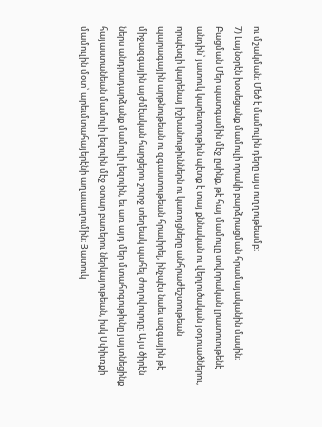ու մշակման։ Մեծ է մամուլին դերը այս ուղղութեամբ։
7) Լայնօրէն խօսեցանք մամուլի որակի բարձրացման հրամայականին մասին։ Բացման Մեր պատգամին մէջ ըսինք, թէ հայ մամուլը սովորական լրատուութենէ անդին՝ յատուկ կարեւորութիւն պէտք է տայ քննական ու վերլուծական յօդուածներու, որպէսզի կարենայ իշխանութիւններն ու կառոյցները անհրաժեշտութեան պարագային արթնութեան ու զգաստութեան հրաւիրել, ինչպէս նաեւ ազգային թէ միջազգային այժմէական հարցերու շուրջ տեղեակ պահել ժողովուրդը։ Այս ծիրէն ներս անդրադարձանք մամուլի լեզուին, եւ առ այդ մեր մտահոգութիւնը յայտնեցինք հայաստանեան մամուլի լեզուին մէջ օտար բառերու ներկայութեան, իսկ Սփիւռքի մամուլին մօտ՝ արեւմտահայերէնի աղաւաղումին։ Յատուկ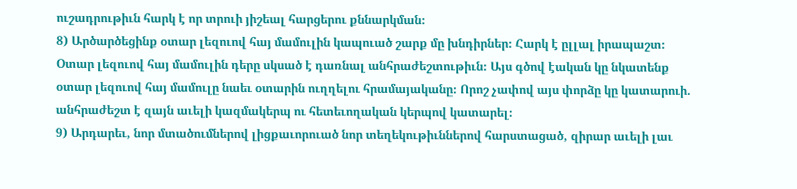ուշադրութիւն հարկ է որ տրուի յիշեալ հարցերու քննարկման։
8) Արծարծեցինք օտար լեզուով հայ մամուլին կապուած շարք մը խնդիրներ։ Հարկ է ըլլալ իրապաշտ։ Օտար լեզուով հայ մամուլին դերը սկսած է դառնալ անհրաժեշտութիւն։ Այս գծով էական կը նկատենք օտար լեզուով հայ մամուլը նաեւ օտարին ուղղելու հրամայականը։ Որոշ չափով այս փորձը կը կատարուի. անհրաժեշտ է զայն աւելի կազմակերպ ու հետեւողական կերպով կատարել։
9) Արդարեւ, նոր մտածումներով լիցքաւորուած նոր տեղեկութիւններով հարստացած, զիրար աւելի լաւ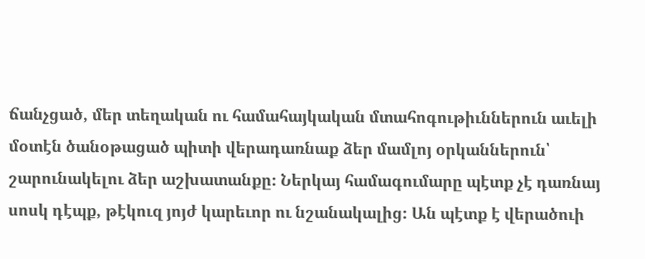ճանչցած, մեր տեղական ու համահայկական մտահոգութիւններուն աւելի մօտէն ծանօթացած պիտի վերադառնաք ձեր մամլոյ օրկաններուն՝ շարունակելու ձեր աշխատանքը։ Ներկայ համագումարը պէտք չէ դառնայ սոսկ դէպք, թէկուզ յոյժ կարեւոր ու նշանակալից։ Ան պէտք է վերածուի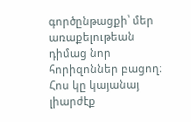գործընթացքի՝ մեր առաքելութեան դիմաց նոր հորիզոններ բացող։ Հոս կը կայանայ լիարժէք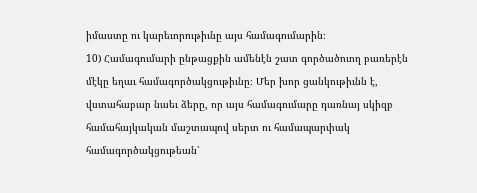իմաստը ու կարեւորութիւնը այս համագումարին։
10) Համագումարի ընթացքին ամենէն շատ գործածուող բառերէն մէկը եղաւ համագործակցութիւնը։ Մեր խոր ցանկութիւնն է, վստահաբար նաեւ ձերը, որ այս համագումարը դառնայ սկիզբ համահայկական մաշտապով սերտ ու համապարփակ համագործակցութեան՝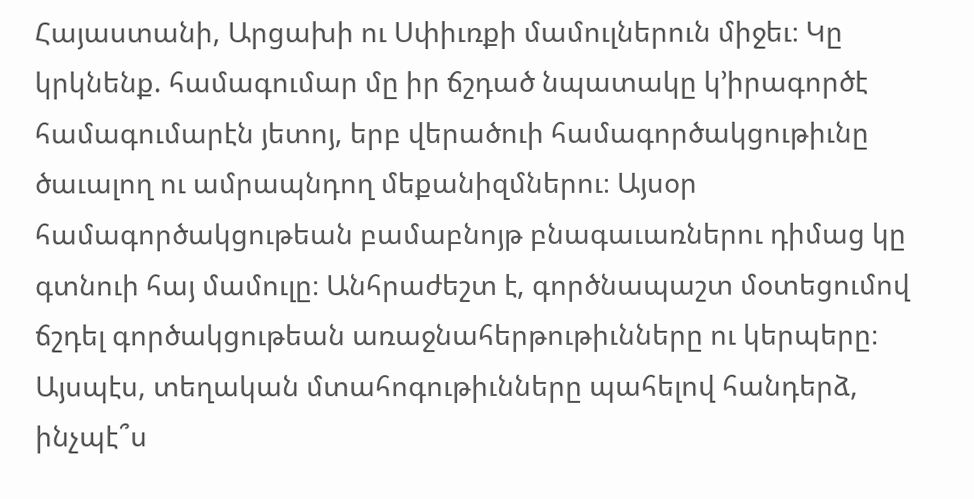Հայաստանի, Արցախի ու Սփիւռքի մամուլներուն միջեւ։ Կը կրկնենք. համագումար մը իր ճշդած նպատակը կ’իրագործէ համագումարէն յետոյ, երբ վերածուի համագործակցութիւնը ծաւալող ու ամրապնդող մեքանիզմներու։ Այսօր համագործակցութեան բամաբնոյթ բնագաւառներու դիմաց կը գտնուի հայ մամուլը։ Անհրաժեշտ է, գործնապաշտ մօտեցումով ճշդել գործակցութեան առաջնահերթութիւնները ու կերպերը։ Այսպէս, տեղական մտահոգութիւնները պահելով հանդերձ, ինչպէ՞ս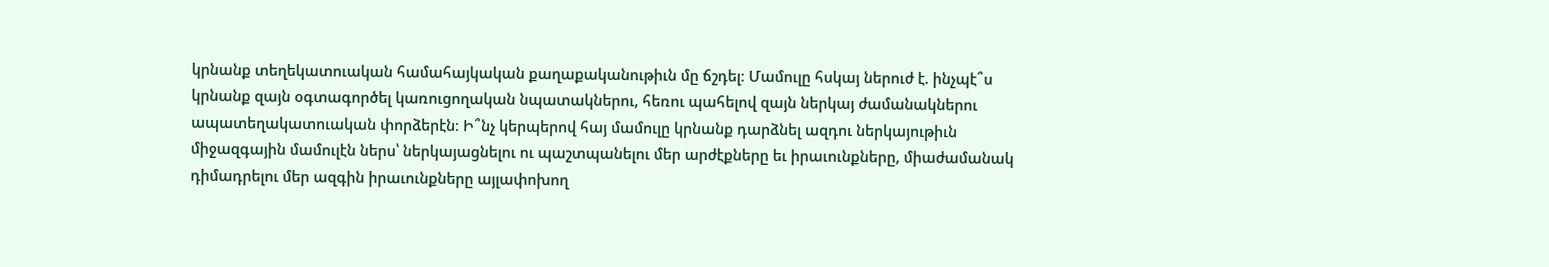կրնանք տեղեկատուական համահայկական քաղաքականութիւն մը ճշդել։ Մամուլը հսկայ ներուժ է. ինչպէ՞ս կրնանք զայն օգտագործել կառուցողական նպատակներու, հեռու պահելով զայն ներկայ ժամանակներու ապատեղակատուական փորձերէն։ Ի՞նչ կերպերով հայ մամուլը կրնանք դարձնել ազդու ներկայութիւն միջազգային մամուլէն ներս՝ ներկայացնելու ու պաշտպանելու մեր արժէքները եւ իրաւունքները, միաժամանակ դիմադրելու մեր ազգին իրաւունքները այլափոխող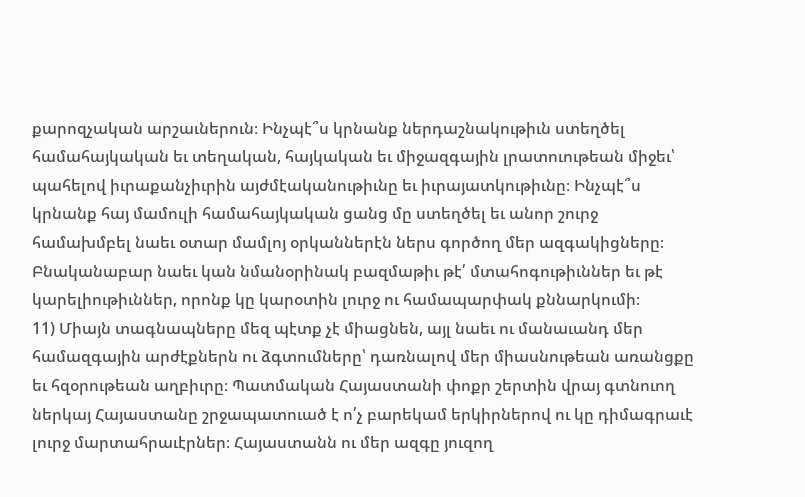քարոզչական արշաւներուն։ Ինչպէ՞ս կրնանք ներդաշնակութիւն ստեղծել համահայկական եւ տեղական, հայկական եւ միջազգային լրատուութեան միջեւ՝ պահելով իւրաքանչիւրին այժմէականութիւնը եւ իւրայատկութիւնը։ Ինչպէ՞ս կրնանք հայ մամուլի համահայկական ցանց մը ստեղծել եւ անոր շուրջ համախմբել նաեւ օտար մամլոյ օրկաններէն ներս գործող մեր ազգակիցները։ Բնականաբար նաեւ կան նմանօրինակ բազմաթիւ թէ՛ մտահոգութիւններ եւ թէ կարելիութիւններ, որոնք կը կարօտին լուրջ ու համապարփակ քննարկումի։
11) Միայն տագնապները մեզ պէտք չէ միացնեն, այլ նաեւ ու մանաւանդ մեր համազգային արժէքներն ու ձգտումները՝ դառնալով մեր միասնութեան առանցքը եւ հզօրութեան աղբիւրը։ Պատմական Հայաստանի փոքր շերտին վրայ գտնուող ներկայ Հայաստանը շրջապատուած է ո՛չ բարեկամ երկիրներով ու կը դիմագրաւէ լուրջ մարտահրաւէրներ։ Հայաստանն ու մեր ազգը յուզող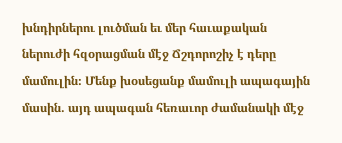խնդիրներու լուծման եւ մեր հաւաքական ներուժի հզօրացման մէջ Ճշդորոշիչ է դերը մամուլին։ Մենք խօսեցանք մամուլի ապագային մասին. այդ ապագան հեռաւոր ժամանակի մէջ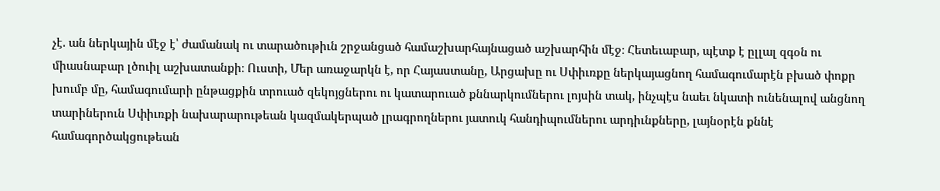չէ. ան ներկային մէջ է՝ ժամանակ ու տարածութիւն շրջանցած համաշխարհայնացած աշխարհին մէջ։ Հետեւաբար, պէտք է ըլլալ զգօն ու միասնաբար լծուիլ աշխատանքի։ Ուստի, Մեր առաջարկն է, որ Հայաստանը, Արցախը ու Սփիւռքը ներկայացնող համագումարէն բխած փոքր խումբ մը, համագումարի ընթացքին տրուած զեկոյցներու ու կատարուած քննարկումներու լոյսին տակ, ինչպէս նաեւ նկատի ունենալով անցնող տարիներուն Սփիւռքի նախարարութեան կազմակերպած լրագրողներու յատուկ հանդիպումներու արդիւնքները, լայնօրէն քննէ համագործակցութեան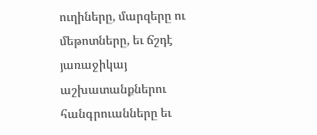ուղիները, մարզերը ու մեթոտները, եւ ճշդէ յառաջիկայ աշխատանքներու հանգրուանները եւ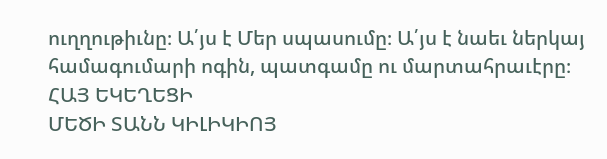ուղղութիւնը։ Ա՛յս է Մեր սպասումը։ Ա՛յս է նաեւ ներկայ համագումարի ոգին, պատգամը ու մարտահրաւէրը։
ՀԱՅ ԵԿԵՂԵՑԻ
ՄԵԾԻ ՏԱՆՆ ԿԻԼԻԿԻՈՅ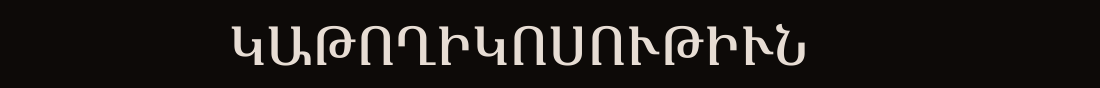ԿԱԹՈՂԻԿՈՍՈՒԹԻՒՆ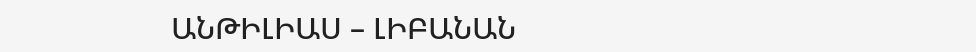ԱՆԹԻԼԻԱՍ – ԼԻԲԱՆԱՆ